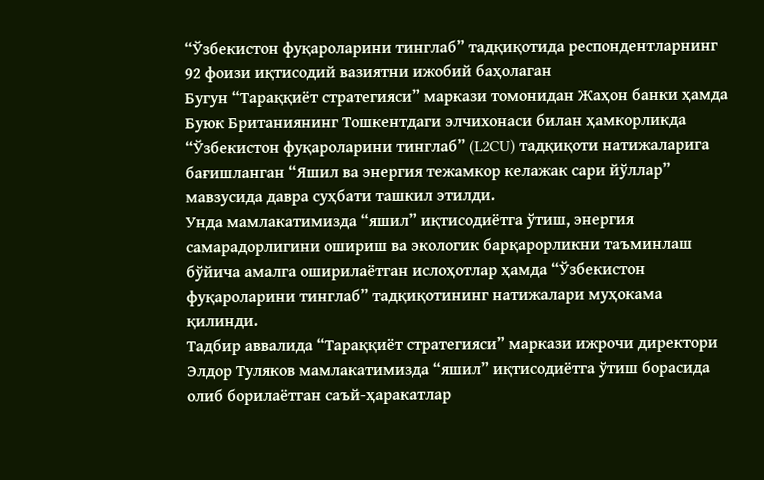“Ўзбекистон фуқароларини тинглаб” тадқиқотида респондентларнинг 92 фоизи иқтисодий вазиятни ижобий баҳолаган
Бугун “Тараққиёт стратегияси” маркази томонидан Жаҳон банки ҳамда Буюк Британиянинг Тошкентдаги элчихонаси билан ҳамкорликда “Ўзбекистон фуқароларини тинглаб” (L2CU) тадқиқоти натижаларига бағишланган “Яшил ва энергия тежамкор келажак сари йўллар” мавзусида давра суҳбати ташкил этилди.
Унда мамлакатимизда “яшил” иқтисодиётга ўтиш, энергия самарадорлигини ошириш ва экологик барқарорликни таъминлаш бўйича амалга оширилаётган ислоҳотлар ҳамда “Ўзбекистон фуқароларини тинглаб” тадқиқотининг натижалари муҳокама қилинди.
Тадбир аввалида “Тараққиёт стратегияси” маркази ижрочи директори Элдор Туляков мамлакатимизда “яшил” иқтисодиётга ўтиш борасида олиб борилаётган саъй-ҳаракатлар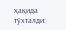ҳақида тўхталди: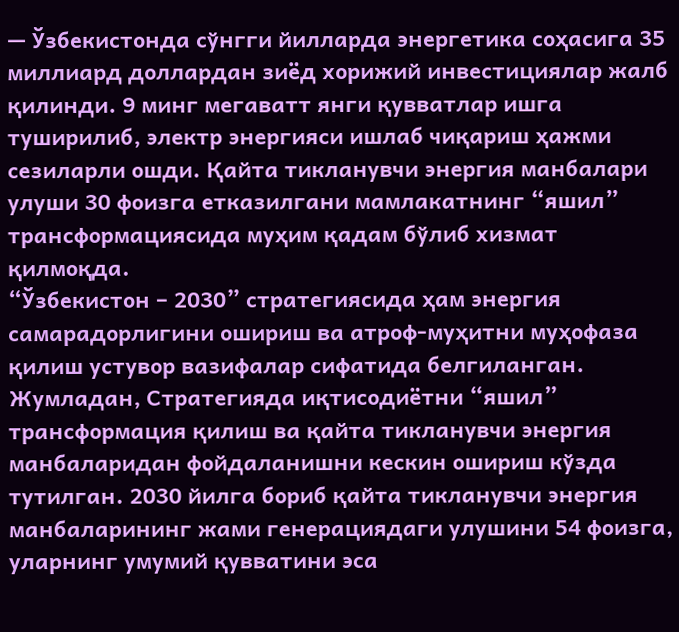— Ўзбекистонда сўнгги йилларда энергетика соҳасига 35 миллиард доллардан зиёд хорижий инвестициялар жалб қилинди. 9 минг мегаватт янги қувватлар ишга туширилиб, электр энергияси ишлаб чиқариш ҳажми сезиларли ошди. Қайта тикланувчи энергия манбалари улуши 30 фоизга етказилгани мамлакатнинг “яшил” трансформациясида муҳим қадам бўлиб хизмат қилмоқда.
“Ўзбекистон – 2030” стратегиясида ҳам энергия самарадорлигини ошириш ва атроф-муҳитни муҳофаза қилиш устувор вазифалар сифатида белгиланган. Жумладан, Стратегияда иқтисодиётни “яшил” трансформация қилиш ва қайта тикланувчи энергия манбаларидан фойдаланишни кескин ошириш кўзда тутилган. 2030 йилга бориб қайта тикланувчи энергия манбаларининг жами генерациядаги улушини 54 фоизга, уларнинг умумий қувватини эса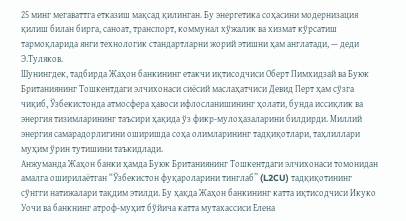25 минг мегаваттга етказиш мақсад қилинган. Бу энергетика соҳасини модернизация қилиш билан бирга, саноат, транспорт, коммунал хўжалик ва хизмат кўрсатиш тармоқларида янги технологик стандартларни жорий этишни ҳам англатади, — деди Э.Туляков.
Шунингдек, тадбирда Жаҳон банкининг етакчи иқтисодчиси Оберт Пимхидзай ва Буюк Британиянинг Тошкентдаги элчихонаси сиёсий маслаҳатчиси Девид Перт ҳам сўзга чиқиб, Ўзбекистонда атмосфера ҳавоси ифлосланишининг ҳолати, бунда иссиқлик ва энергия тизимларининг таъсири ҳақида ўз фикр-мулоҳазаларини билдирди. Миллий энергия самарадорлигини оширишда соҳа олимларининг тадқиқотлари, таҳлиллари муҳим ўрин тутишини таъкидлади.
Анжуманда Жаҳон банки ҳамда Буюк Британиянинг Тошкентдаги элчихонаси томонидан амалга оширилаётган “Ўзбекистон фуқароларини тинглаб” (L2CU) тадқиқотининг сўнгги натижалари тақдим этилди. Бу ҳақда Жаҳон банкининг катта иқтисодчиси Икуко Уочи ва банкнинг атроф-муҳит бўйича катта мутахассиси Елена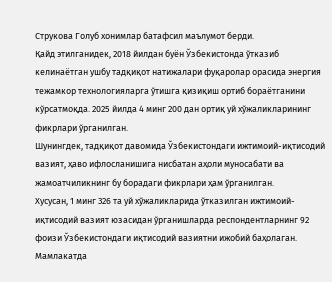Струкова Голуб хонимлар батафсил маълумот берди.
Қайд этилганидек, 2018 йилдан буён Ўзбекистонда ўтказиб келинаётган ушбу тадқиқот натижалари фуқаролар орасида энергия тежамкор технологияларга ўтишга қизиқиш ортиб бораётганини кўрсатмоқда. 2025 йилда 4 минг 200 дан ортиқ уй хўжаликларининг фикрлари ўрганилган.
Шунингдек, тадқиқот давомида Ўзбекистондаги ижтимоий-иқтисодий вазият, ҳаво ифлосланишига нисбатан аҳоли муносабати ва жамоатчиликнинг бу борадаги фикрлари ҳам ўрганилган.
Хусусан, 1 минг 326 та уй хўжаликларида ўтказилган ижтимоий-иқтисодий вазият юзасидан ўрганишларда респондентларнинг 92 фоизи Ўзбекистондаги иқтисодий вазиятни ижобий баҳолаган. Мамлакатда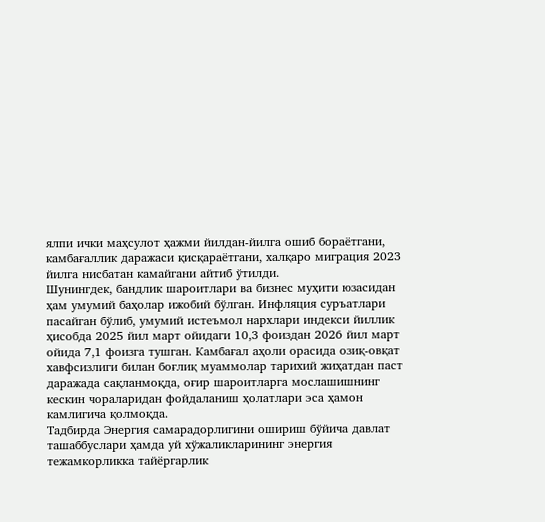ялпи ички маҳсулот ҳажми йилдан-йилга ошиб бораётгани, камбағаллик даражаси қисқараётгани, халқаро миграция 2023 йилга нисбатан камайгани айтиб ўтилди.
Шунингдек, бандлик шароитлари ва бизнес муҳити юзасидан ҳам умумий баҳолар ижобий бўлган. Инфляция суръатлари пасайган бўлиб, умумий истеъмол нархлари индекси йиллик ҳисобда 2025 йил март ойидаги 10,3 фоиздан 2026 йил март ойида 7,1 фоизга тушган. Камбағал аҳоли орасида озиқ-овқат хавфсизлиги билан боғлиқ муаммолар тарихий жиҳатдан паст даражада сақланмоқда, оғир шароитларга мослашишнинг кескин чораларидан фойдаланиш ҳолатлари эса ҳамон камлигича қолмоқда.
Тадбирда Энергия самарадорлигини ошириш бўйича давлат ташаббуслари ҳамда уй хўжаликларининг энергия тежамкорликка тайёргарлик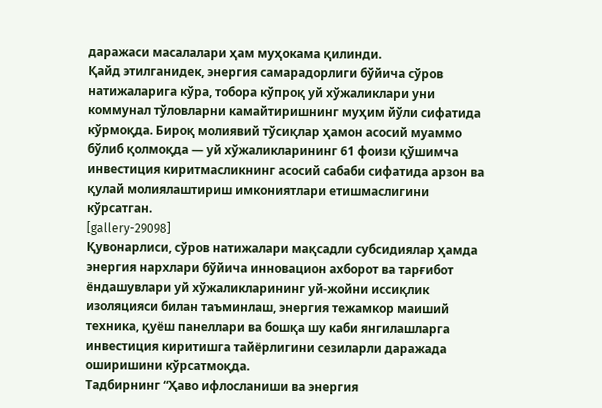даражаси масалалари ҳам муҳокама қилинди.
Қайд этилганидек, энергия самарадорлиги бўйича сўров натижаларига кўра, тобора кўпроқ уй хўжаликлари уни коммунал тўловларни камайтиришнинг муҳим йўли сифатида кўрмоқда. Бироқ молиявий тўсиқлар ҳамон асосий муаммо бўлиб қолмоқда — уй хўжаликларининг 61 фоизи қўшимча инвестиция киритмасликнинг асосий сабаби сифатида арзон ва қулай молиялаштириш имкониятлари етишмаслигини кўрсатган.
[gallery-29098]
Қувонарлиси, сўров натижалари мақсадли субсидиялар ҳамда энергия нархлари бўйича инновацион ахборот ва тарғибот ёндашувлари уй хўжаликларининг уй-жойни иссиқлик изоляцияси билан таъминлаш, энергия тежамкор маиший техника, қуёш панеллари ва бошқа шу каби янгилашларга инвестиция киритишга тайёрлигини сезиларли даражада оширишини кўрсатмоқда.
Тадбирнинг “Ҳаво ифлосланиши ва энергия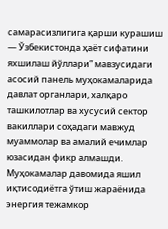самарасизлигига қарши курашиш — Ўзбекистонда ҳаёт сифатини яхшилаш йўллари” мавзусидаги асосий панель муҳокамаларида давлат органлари, халқаро ташкилотлар ва хусусий сектор вакиллари соҳадаги мавжуд муаммолар ва амалий ечимлар юзасидан фикр алмашди.
Муҳокамалар давомида яшил иқтисодиётга ўтиш жараёнида энергия тежамкор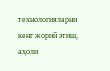технологияларни кенг жорий этиш, аҳоли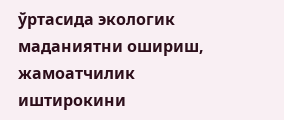ўртасида экологик маданиятни ошириш, жамоатчилик иштирокини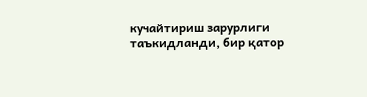кучайтириш зарурлиги таъкидланди, бир қатор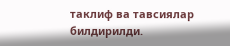таклиф ва тавсиялар билдирилди.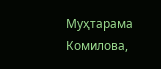Муҳтарама Комилова,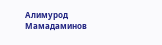Алимурод Мамадаминов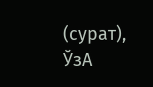(сурат), ЎзА